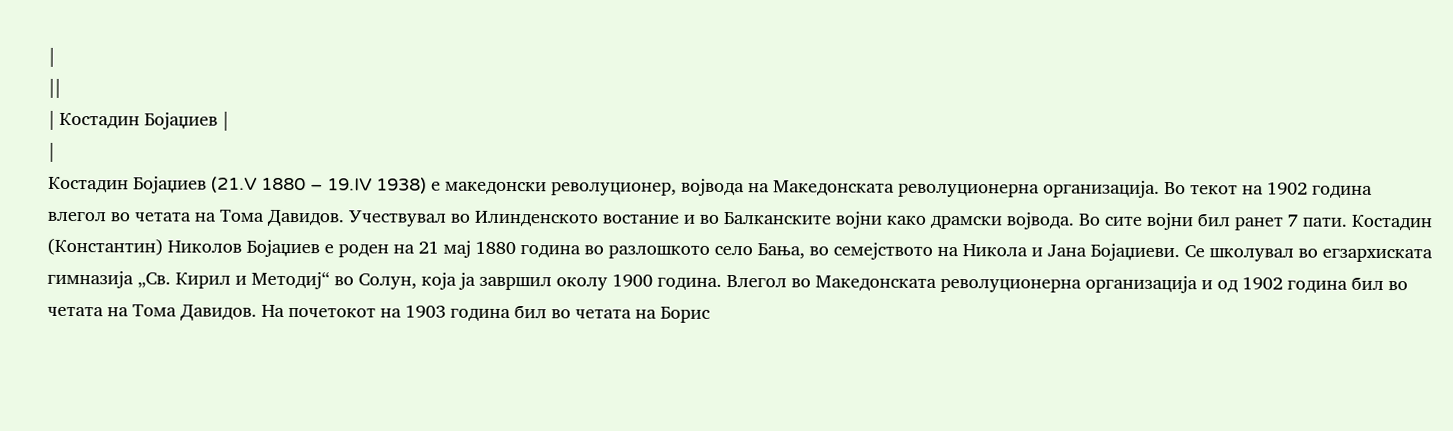|
||
| Костадин Бојаџиев |
|
Костадин Бојаџиев (21.V 1880 – 19.IV 1938) е македонски револуционер, војвода на Македонската револуционерна организација. Во текот на 1902 година влегол во четата на Тома Давидов. Учествувал во Илинденското востание и во Балканските војни како драмски војвода. Во сите војни бил ранет 7 пати. Костадин (Константин) Николов Бојаџиев е роден на 21 мај 1880 година во разлошкото село Бања, во семејството на Никола и Јана Бојаџиеви. Се школувал во егзархиската гимназија „Св. Кирил и Методиј“ во Солун, која ја завршил околу 1900 година. Влегол во Македонската револуционерна организација и од 1902 година бил во четата на Тома Давидов. На почетокот на 1903 година бил во четата на Борис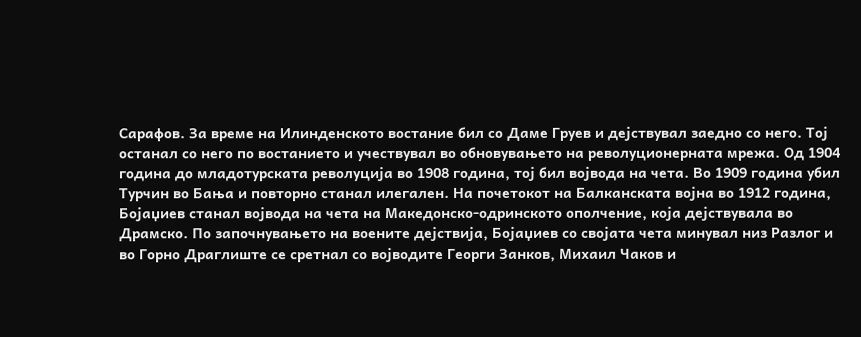Сарафов. За време на Илинденското востание бил со Даме Груев и дејствувал заедно со него. Тој останал со него по востанието и учествувал во обновувањето на револуционерната мрежа. Од 1904 година до младотурската револуција во 1908 година, тој бил војвода на чета. Во 1909 година убил Турчин во Бања и повторно станал илегален. На почетокот на Балканската војна во 1912 година, Бојаџиев станал војвода на чета на Македонско-одринското ополчение, која дејствувала во Драмско. По започнувањето на воените дејствија, Бојаџиев со својата чета минувал низ Разлог и во Горно Драглиште се сретнал со војводите Георги Занков, Михаил Чаков и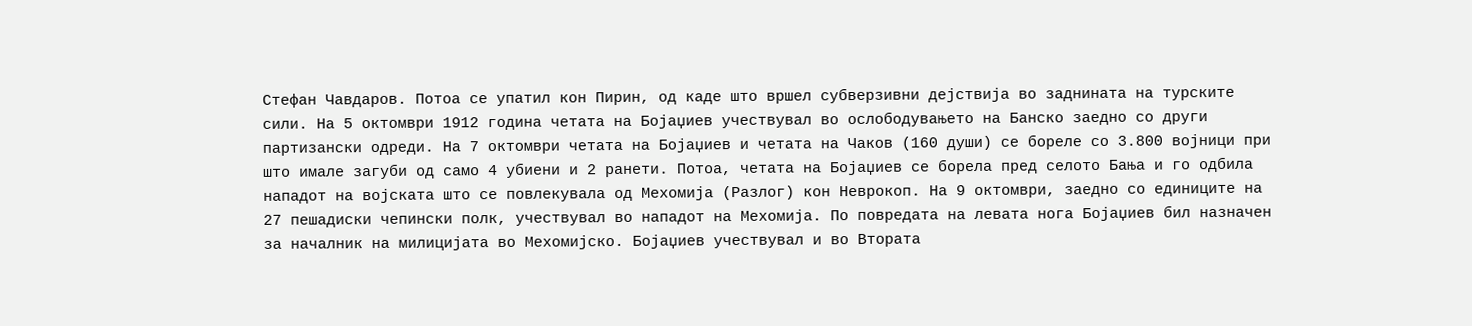Стефан Чавдаров. Потоа се упатил кон Пирин, од каде што вршел субверзивни дејствија во заднината на турските сили. На 5 октомври 1912 година четата на Бојаџиев учествувал во ослободувањето на Банско заедно со други партизански одреди. На 7 октомври четата на Бојаџиев и четата на Чаков (160 души) се бореле со 3.800 војници при што имале загуби од само 4 убиени и 2 ранети. Потоа, четата на Бојаџиев се борела пред селото Бања и го одбила нападот на војската што се повлекувала од Мехомија (Разлог) кон Неврокоп. На 9 октомври, заедно со единиците на 27 пешадиски чепински полк, учествувал во нападот на Мехомија. По повредата на левата нога Бојаџиев бил назначен за началник на милицијата во Мехомијско. Бојаџиев учествувал и во Втората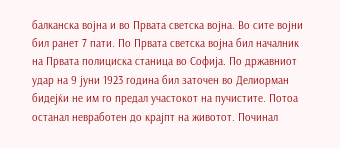балканска војна и во Првата светска војна. Во сите војни бил ранет 7 пати. По Првата светска војна бил началник на Првата полициска станица во Софија. По државниот удар на 9 јуни 1923 година бил заточен во Делиорман бидејќи не им го предал участокот на пучистите. Потоа останал невработен до крајпт на животот. Починал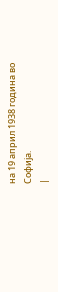на 19 април 1938 година во Софија.
|